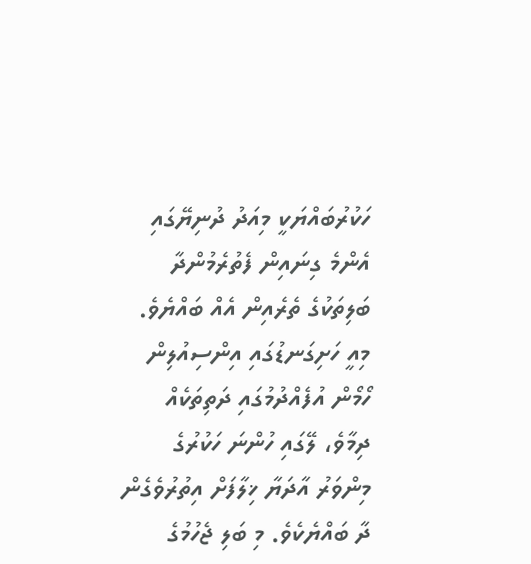ހަކުރުބައްޔަކީ މިއަދު ދުނިޔޭގައި އެންމެ ގިނައިން ފެތުރެމުންދާ ބަލިތަކުގެ ތެރެއިން އެއް ބައްޔެވެ. މިއީ ހަށިގަނޑުގައި އިންސިއުލިން ހޯމޯން އުފެއްދުމުގައި ދަތިތަކެއް ދިމާވެ، ލޭގައި ހުންނަ ހަކުރުގެ މިންވަރު އާދަޔާ ޚިލާފަށް އިތުރުވެގެން ދާ ބައްޔެކެވެ. މި ބަލި ޖެހުމުގެ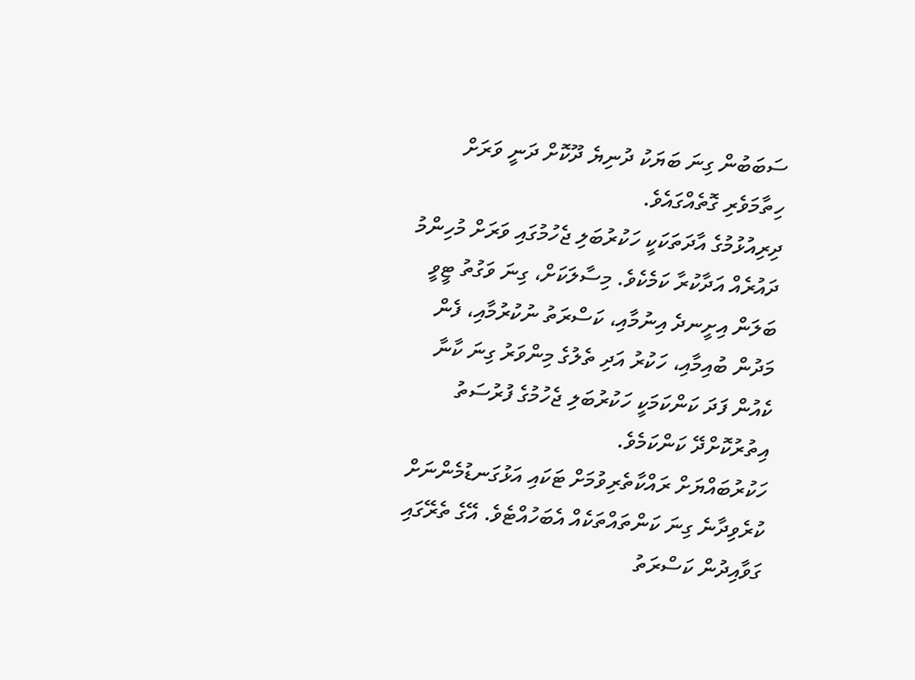ސަބަބުން ގިނަ ބަޔަކު ދުނިޔެ ދޫކޮށް ދަނީ ވަރަށް ހިތާމަވެރި ގޮތެއްގައެވެ.
ދިރިއުޅުމުގެ އާދަތަކަކީ ހަކުރުބަލި ޖެހުމުގައި ވަރަށް މުހިންމު ދައުރެއް އަދާކުރާ ކަމެކެވެ. މިސާލަކަށް، ގިނަ ވަގުތު ޓީވީ ބަލަން އިށީނދެ އިނުމާއި، ކަސްރަތު ނުކުރުމާއި، ފެން މަދުން ބުއިމާއި، ހަކުރު އަދި ތެލުގެ މިންވަރު ގިނަ ކާނާ ކެއުން ފަދަ ކަންކަމަކީ ހަކުރުބަލި ޖެހުމުގެ ފުރުސަތު އިތުރުކޮށްދޭ ކަންކަމެވެ.
ހަކުރުބައްޔަށް ރައްކާތެރިވުމަށް ޓަކައި އަޅުގަނޑުމެންނަށް ކުރެވިދާނެ ގިނަ ކަންތައްތަކެއް އެބަހުއްޓެވެ. އޭގެ ތެރޭގައި ގަވާއިދުން ކަސްރަތު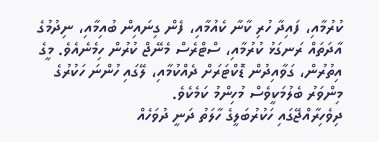ކުރުމާއި، ފައިދާ ހުރި ކާނާ ކެއުމާއި، ފެން ގިނައިން ބުއިމާއި، ނިދުމުގެ އާދަތައް ރަނގަޅު ކުރުމާއި، ސްޓްރެސް މެނޭޖް ކުރުން ހިމެނެއެވެ. މީގެ އިތުރުން، ގަވާއިދުން ޑޮކްޓަރަށް ދެއްކުމާއި، ލޭގައި ހުންނަ ހަކުރުގެ މިންވަރު ބެލުމަކީވެސް މުހިންމު ކަމެކެވެ.
ދިވެހިރާއްޖޭގައި ހަކުރުބަލީގެ ހާލަތު ދަނީ ދުވަހެއް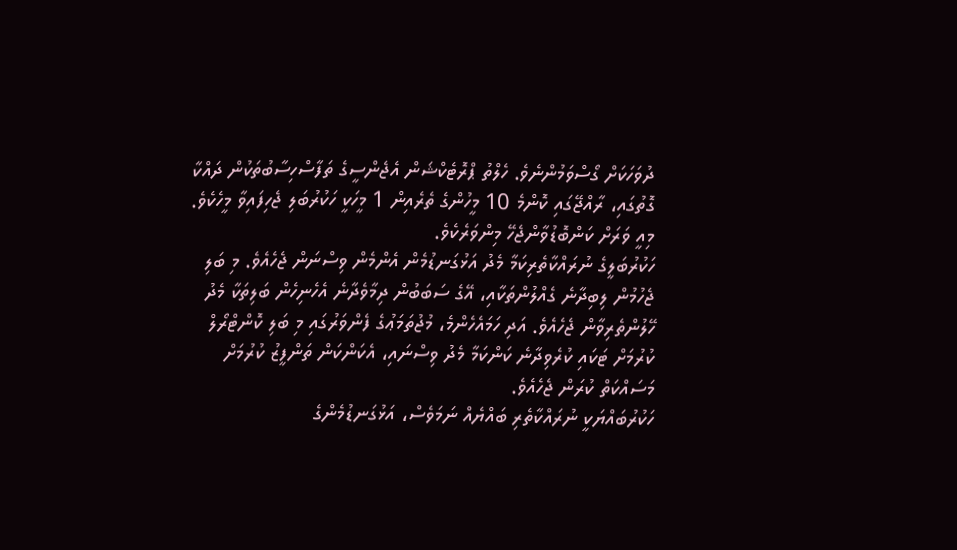ދުވަހަކަށް ގޯސްވަމުންނެވެ. ހެލްތު ޕްރޮޓެކްޝަން އެޖެންސީގެ ތަފާސްހިސާބުތަކުން ދައްކާ ގޮތުގައި، ރާއްޖޭގައި ކޮންމެ 10 މީހުންގެ ތެރެއިން 1 މީހަކީ ހަކުރުބަލި ޖެހިފައިވާ މީހެކެވެ. މިއީ ވަރަށް ކަންބޮޑުވާންޖެހޭ މިންވަރެކެވެ.
ހަކުރުބަލީގެ ނުރައްކާތެރިކަމާ މެދު އަޅުގަނޑުމެން އެންމެން ވިސްނަން ޖެހެއެވެ. މި ބަލި ޖެހުމުން ލިބިދާނެ ގެއްލުންތަކާއި، އޭގެ ސަބަބުން ދިމާވެދާނެ އެހެނިހެން ބަލިތަކާ މެދު ހޭލުންތެރިވާން ޖެހެއެވެ. އަދި ހަމައެހެންމެ، މުޖުތަމަޢުގެ ފެންވަރުގައި މި ބަލި ކޮންޓްރޯލް ކުރުމަށް ޓަކައި ކުރެވިދާނެ ކަންކަމާ މެދު ވިސްނައި، އެކަންކަން ތަންފީޒު ކުރުމަށް މަސައްކަތް ކުރަން ޖެހެއެވެ.
ހަކުރުބައްޔަކީ ނުރައްކާތެރި ބައްޔެއް ނަމަވެސް، އަޅުގަނޑުމެންގެ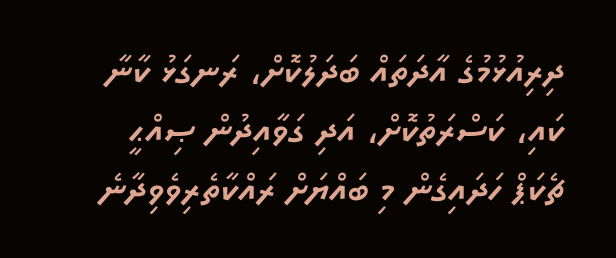ދިރިއުޅުމުގެ އާދަތައް ބަދަލުކޮށް، ރަނގަޅު ކާނާ ކައި، ކަސްރަތުކޮށް، އަދި ގަވާއިދުން ޞިއްޙީ ޗެކަޕް ހަދައިގެން މި ބައްޔަށް ރައްކާތެރިވެވިދާނެ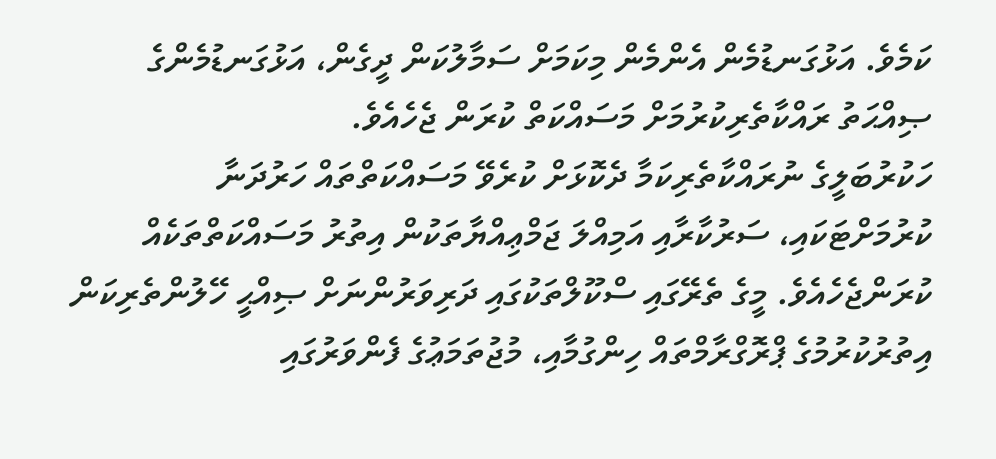ކަމެވެ. އަޅުގަނޑުމެން އެންމެން މިކަމަށް ސަމާލުކަން ދީގެން، އަޅުގަނޑުމެންގެ ޞިއްޙަތު ރައްކާތެރިކުރުމަށް މަސައްކަތް ކުރަން ޖެހެއެވެ.
ހަކުރުބަލީގެ ނުރައްކާތެރިކަމާ ދެކޮޅަށް ކުރެވޭ މަސައްކަތްތައް ހަރުދަނާ ކުރުމަށްޓަކައި، ސަރުކާރާއި އަމިއްލަ ޖަމްޢިއްޔާތަކުން އިތުރު މަސައްކަތްތަކެއް ކުރަންޖެހެއެވެ. މީގެ ތެރޭގައި ސްކޫލްތަކުގައި ދަރިވަރުންނަށް ޞިއްޙީ ހޭލުންތެރިކަން އިތުރުކުރުމުގެ ޕްރޮގްރާމްތައް ހިންގުމާއި، މުޖުތަމަޢުގެ ފެންވަރުގައި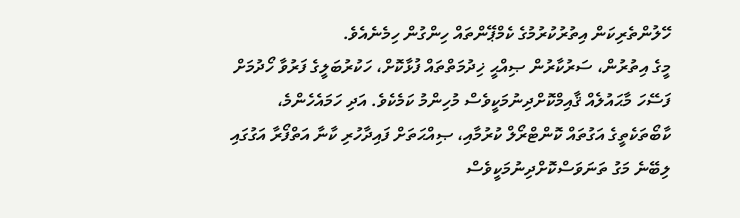ހޭލުންތެރިކަން އިތުރުކުރުމުގެ ކެމްޕޭންތައް ހިންގުން ހިމެނެއެވެ.
މީގެ އިތުރުން، ސަރުކާރުން ޞިއްޙީ ޚިދުމަތްތައް ފުޅާކޮށް، ހަކުރުބަލީގެ ފަރުވާ ހޯދުމަށް ފަސޭހަ މާޙައުލެއް ޤާއިމްކޮށްދިނުމަކީވެސް މުހިންމު ކަމެކެވެ. އަދި ހަމައެހެންމެ، ކާބޯތަކެތީގެ އަގުތައް ކޮންޓްރޯލް ކުރުމާއި، ޞިއްޙަތަށް ފައިދާހުރި ކާނާ އަތްފޯރާ އަގުގައި ލިބޭނެ މަގު ތަނަވަސްކޮށްދިނުމަކީވެސް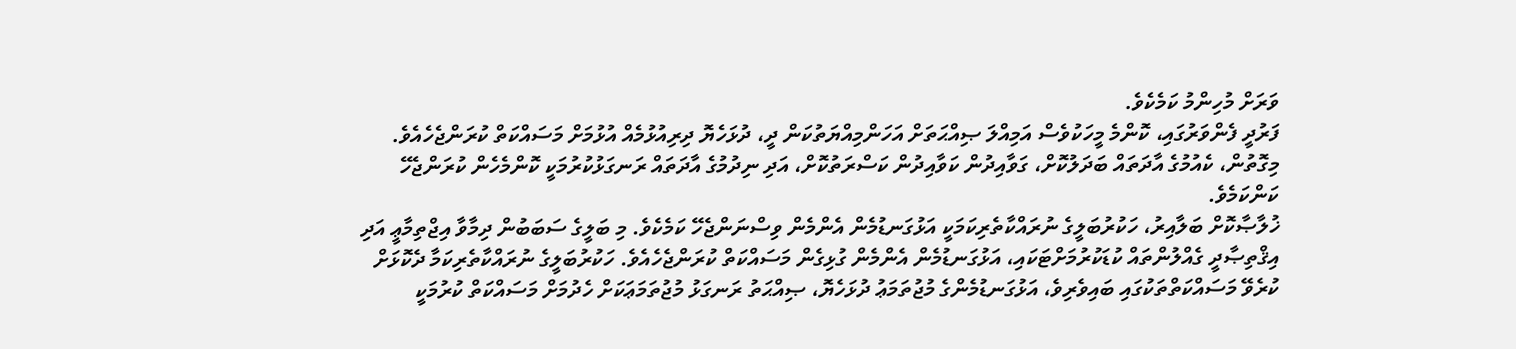ވަރަށް މުހިންމު ކަމެކެވެ.
ފަރުދީ ފެންވަރުގައި، ކޮންމެ މީހަކުވެސް އަމިއްލަ ޞިއްޙަތަށް އަހަންމިއްޔަތުކަން ދީ، ދުޅަހެޔޮ ދިރިއުޅުމެއް އުޅުމަށް މަސައްކަތް ކުރަންޖެހެއެވެ. މިގޮތުން، ކެއުމުގެ އާދަތައް ބަދަލުކޮށް، ގަވާއިދުން ކަވާއިދުން ކަސްރަތުކޮށް، އަދި ނިދުމުގެ އާދަތައް ރަނގަޅުކުރުމަކީ ކޮންމެހެން ކުރަންޖެހޭ ކަންކަމެވެ.
ޚުލާޞާކޮށް ބަލާއިރު، ހަކުރުބަލީގެ ނުރައްކާތެރިކަމަކީ އަޅުގަނޑުމެން އެންމެން ވިސްނަންޖެހޭ ކަމެކެވެ. މި ބަލީގެ ސަބަބުން ދިމާވާ އިޖްތިމާޢީ އަދި އިޤްތިޞާދީ ގެއްލުންތައް ކުޑަކުރުމަށްޓަކައި، އަޅުގަނޑުމެން އެންމެން ގުޅިގެން މަސައްކަތް ކުރަންޖެހެއެވެ. ހަކުރުބަލީގެ ނުރައްކާތެރިކަމާ ދެކޮޅަށް ކުރެވޭ މަސައްކަތްތަކުގައި ބައިވެރިވެ، އަޅުގަނޑުމެންގެ މުޖުތަމަޢު ދުޅަހެޔޮ، ޞިއްޙަތު ރަނގަޅު މުޖުތަމަޢަކަށް ހެދުމަށް މަސައްކަތް ކުރުމަކީ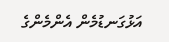އަޅުގަނޑުމެން އެންމެންގެ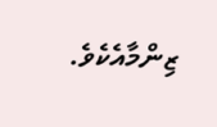ޒިންމާއެކެވެ.